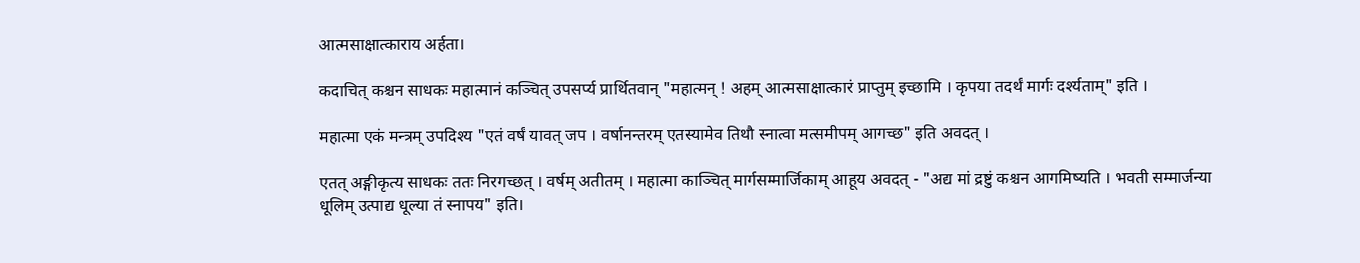आत्मसाक्षात्काराय अर्हता।

कदाचित् कश्चन साधकः महात्मानं कञ्चित् उपसर्प्य प्रार्थितवान् "महात्मन् ! अहम् आत्मसाक्षात्कारं प्राप्तुम् इच्छामि । कृपया तदर्थं मार्गः दर्श्यताम्" इति ।

महात्मा एकं मन्त्रम् उपदिश्य "एतं वर्षं यावत् जप । वर्षानन्तरम् एतस्यामेव तिथौ स्नात्वा मत्समीपम् आगच्छ" इति अवदत् ।

एतत् अङ्गीकृत्य साधकः ततः निरगच्छत् । वर्षम् अतीतम् । महात्मा काञ्चित् मार्गसम्मार्जिकाम् आहूय अवदत् - "अद्य मां द्रष्टुं कश्चन आगमिष्यति । भवती सम्मार्जन्या धूलिम् उत्पाद्य धूल्या तं स्नापय" इति।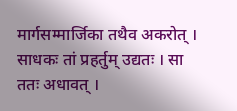मार्गसम्मार्जिका तथैव अकरोत् । साधकः तां प्रहर्तुम् उद्यतः । सा ततः अधावत् ।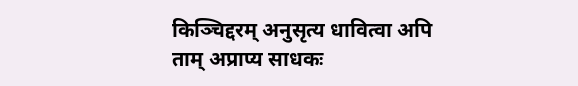किञ्चिद्दरम् अनुसृत्य धावित्वा अपि ताम् अप्राप्य साधकः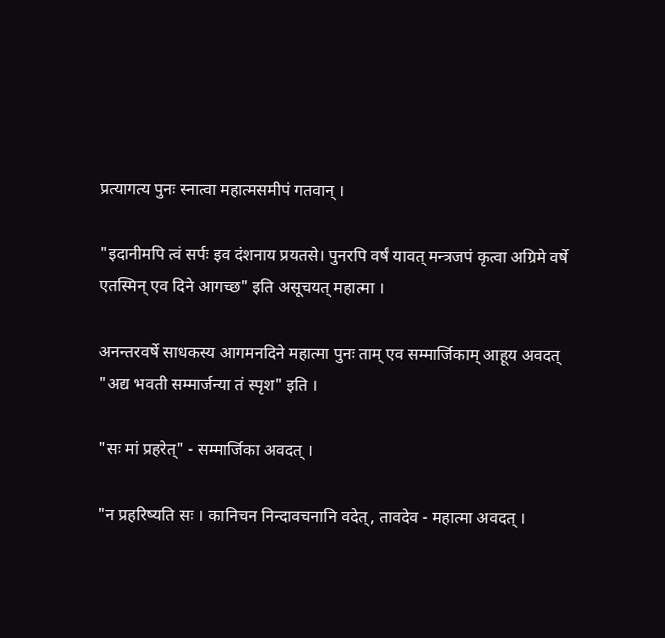प्रत्यागत्य पुनः स्नात्वा महात्मसमीपं गतवान् ।

"इदानीमपि त्वं सर्पः इव दंशनाय प्रयतसे। पुनरपि वर्षं यावत् मन्त्रजपं कृत्वा अग्रिमे वर्षे एतस्मिन् एव दिने आगच्छ" इति असूचयत् महात्मा ।

अनन्तरवर्षे साधकस्य आगमनदिने महात्मा पुनः ताम् एव सम्मार्जिकाम् आहूय अवदत् "अद्य भवती सम्मार्जन्या तं स्पृश" इति ।

"सः मां प्रहरेत्" - सम्मार्जिका अवदत् ।

"न प्रहरिष्यति सः । कानिचन निन्दावचनानि वदेत्, तावदेव - महात्मा अवदत् ।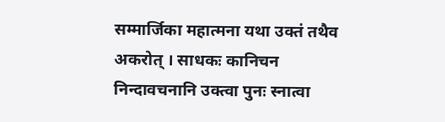सम्मार्जिका महात्मना यथा उक्तं तथैव अकरोत् । साधकः कानिचन निन्दावचनानि उक्त्वा पुनः स्नात्वा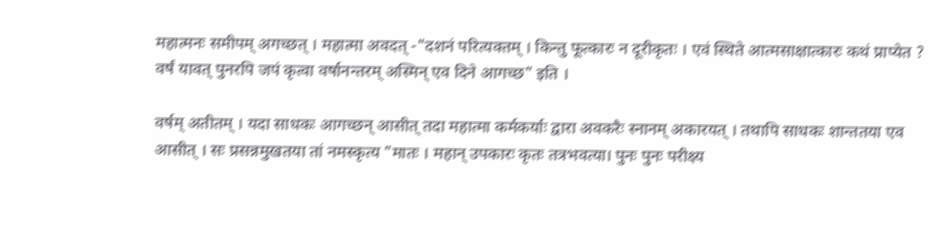महात्मनः समीपम् अगच्छत् । महात्मा अवदत् -"दशनं परित्यक्तम् । किन्तु फूत्कारः न दूरीकृतः । एवं स्थिते आत्मसाक्षात्कारः कथं प्राप्येत ? वर्षं यावत् पुनरपि जपं कृत्वा वर्षानन्तरम् अस्मिन् एव दिने आगच्छ" इति ।

वर्षम् अतीतम् । यदा साधकः आगच्छन् आसीत् तदा महात्मा कर्मकर्याः द्वारा अवकरैः स्नानम् अकारयत् । तथापि साधकः शान्ततया एव आसीत् । सः प्रसन्नमुखतया तां नमस्कृत्य "मातः । महान् उपकारः कृतः तत्रभवत्या। पुनः पुनः परीक्ष्य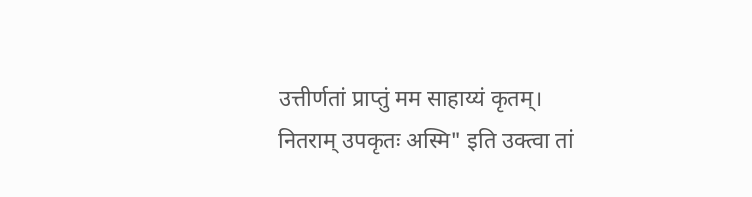उत्तीर्णतां प्राप्तुं मम साहाय्यं कृतम्। नितराम् उपकृतः अस्मि" इति उक्त्वा तां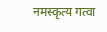नमस्कृत्य गत्वा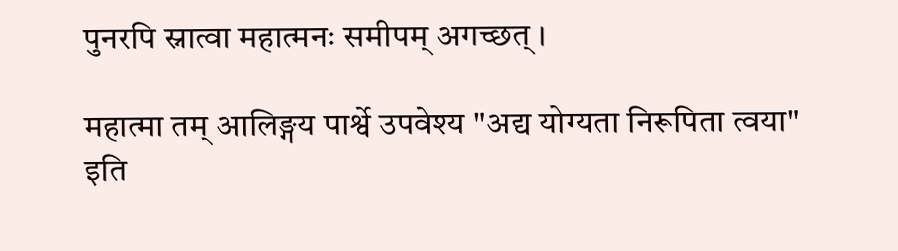पुनरपि स्नात्वा महात्मनः समीपम् अगच्छत् ।

महात्मा तम् आलिङ्गय पार्श्वे उपवेश्य "अद्य योग्यता निरूपिता त्वया" इति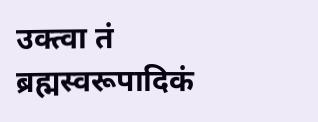उक्त्वा तं ब्रह्मस्वरूपादिकं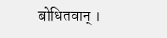बोधितवान् ।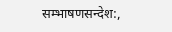सम्भाषणसन्देश:,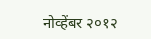नोव्हेंबर २०१२